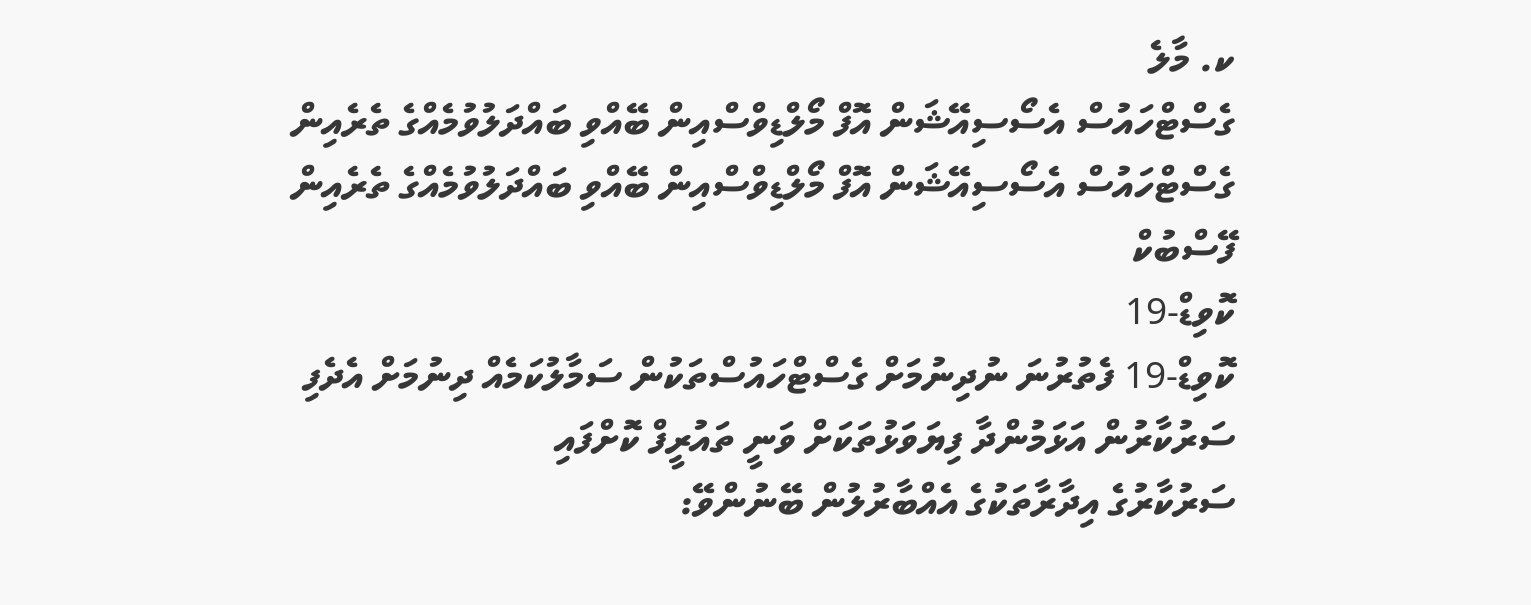ކ. މާލެ
ގެސްޓްހައުސް އެސޯސިއޭޝަން އޮފް މޯލްޑިވްސްއިން ބޭއްވި ބައްދަލުވުމެއްގެ ތެރެއިން
ގެސްޓްހައުސް އެސޯސިއޭޝަން އޮފް މޯލްޑިވްސްއިން ބޭއްވި ބައްދަލުވުމެއްގެ ތެރެއިން
ފޭސްބުކް
ކޮވިޑް-19
ކޮވިޑް-19 ފެތުރުނަ ނުދިނުމަށް ގެސްޓްހައުސްތަކުން ސަމާލުކަމެއް ދިނުމަށް އެދެފި
ސަރުކާރުން އަޅަމުންދާ ފިޔަވަޅުތަކަށް ވަނީ ތައުރީފް ކޮށްފައި
ސަރުކާރުގެ އިދާރާތަކުގެ އެއްބާރުލުން ބޭނުންވޭ: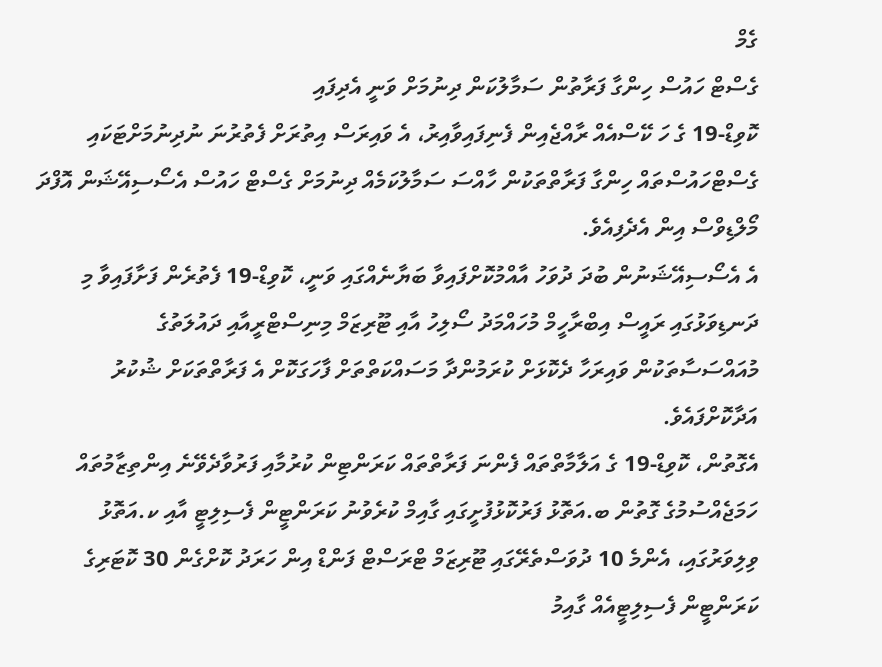ގެމް
ގެސްޓް ހައުސް ހިންގާ ފަރާތުން ސަމާލުކަން ދިނުމަށް ވަނީ އެދިފައި
ކޮވިޑް-19 ގެ ހަ ކޭސްއެއް ރާއްޖެއިން ފެނިފައިވާއިރު، އެ ވައިރަސް އިތުރަށް ފެތުރުނަ ނުދިނުމަށްޓަކައި ގެސްޓްހައުސްތައް ހިންގާ ފަރާތްތަކުން ހާއްސަ ސަމާލުކަމެއް ދިނުމަށް ގެސްޓް ހައުސް އެސޯސިއޭޝަން އޮފްދަ މޯލްޑިވްސް އިން އެދެފިއެވެ.
އެ އެސޯސިއޭޝަނުން ބުދަ ދުވަހު އާއްމުކޮށްފައިވާ ބަޔާނެއްގައި ވަނީ، ކޮވިޑް-19 ފެތުރެން ފަށާފައިވާ މި ދަނޑިވަޅުގައި ރައީސް އިބްރާހީމް މުހައްމަދު ސޯލިހު އާއި ޓޫރިޒަމް މިނިސްޓްރީއާއި ދައުލަތުގެ މުއައްސަސާތަކުން ވައިރަހާ ދެކޮޅަށް ކުރަމުންދާ މަސައްކަތްތަށް ފާހަގަކޮށް އެ ފަރާތްތަކަށް ޝުކުރު އަދާކޮށްފައެވެ.
އެގޮތުން، ކޮވިޑް-19 ގެ އަލާމާތްތައް ފެންނަ ފަރާތްތައް ކަރަންޓިން ކުރުމާއި ފަރުވާދެވޭނެ އިންތިޒާމުތައް ހަމަޖެއްސުމުގެ ގޮތުން ބ.އަތޮޅު ފަރުކޮޅުފުށީގައި ގާއިމް ކުރެވުނު ކަރަންޓީން ފެސިލިޓީ އާއި ކ.އަތޮޅު ވިލިވަރުގައި، އެންމެ 10 ދުވަސްތެރޭގައި ޓޫރިޒަމް ޓްރަސްޓް ފަންޑް އިން ހަރަދު ކޮށްގެން 30 ކޮޓަރިގެ ކަރަންޓީން ފެސިލިޓީއެއް ގާއިމު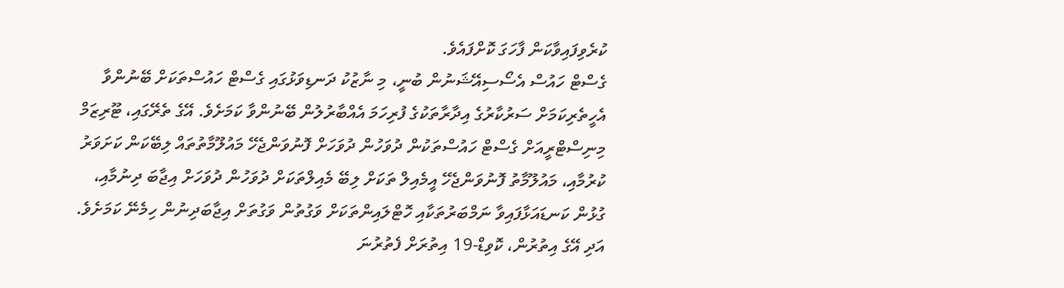ކުރެވިފައިވާކަން ފާހަގަ ކޮށްފައެވެ.
ގެސްޓް ހައުސް އެސޯސިއޭޝަނުން ބުނީ، މި ނާޒުކު ދަނޑިވަޅުގައި ގެސްޓް ހައުސްތަކަށް ބޭނުންވާ އެހީތެރިކަމަށް ސަރުކާރުގެ އިދާރާތަކުގެ ފުރިހަމަ އެއްބާރުލުން ބޭނުންވާ ކަމަށެވެ. އޭގެ ތެރޭގައި، ޓޫރިޒަމް މިނިސްޓްރީއަށް ގެސްޓް ހައުސްތަކުން ދުވަހުން ދުވަހަށް ފޮނުވަންޖެހޭ މައުލޫމާތުތައް ލިބޭކަން ކަށަވަރު ކުރުމާއި، މައުލޫމާތު ފޮނުވަންޖެހޭ އީމެއިލް ތަކަށް ލިބޭ މެއިލްތަކަށް ދުވަހުން ދުވަހަށް އިޖާބަ ދިނުމާއި، ގުޅުން ކަނޑައަޅާފައިވާ ނަމްބަރުތަކާއި ހޮޓްލައިންތަކަށް ވަގުތުން ވަގުތަށް އިޖާބަދިނުން ހިމެނޭ ކަމަށެވެ.
އަދި އޭގެ އިތުރުން، ކޮވިޑް-19 އިތުރަށް ފެތުރުނަ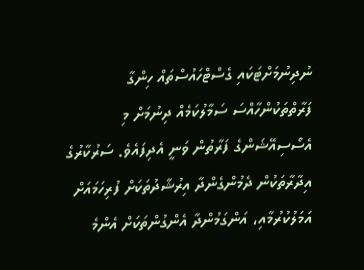ނުދިނުމަށްޓަކައި ގެސްޓްހައުސްތައް ހިންގާ ފަރާތްތަކުންހާއްސަ ސަމާލުކަމެއް ދިނުމަށް މި އެސޯސިއޭޝަންގެ ފަރާތުން ވަނީ އެދިފައެވެ. ސަރުކާރުގެ އިދާރާތަކުން ދެމުންގެންދާ އިރުޝާދުތަކަށް ފުރިހަމައަށް އަމަލުކުރުމާއި، އަންގަމުންދާ އެންގުންތަކަށް އެންމެ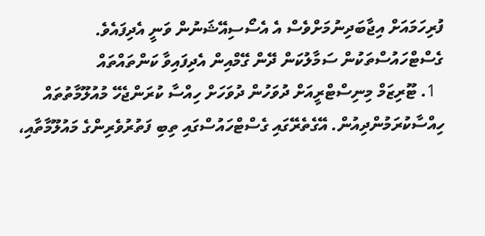ފުރިހަމައަށް އިޖާބަދިނުމަށްވެސް އެ އެސޯސިއޭޝަނުން ވަނީ އެދިފައެވެ.
ގެސްޓްހައުސްތަކުން ސަމާލުކަން ދޭން ގޭމްއިން އެދިފައިވާ ކަންތައްތައް
  1. ޓޫރިޒަމް މިނިސްޓްރީއަށް ދުވަހުން ދުވަހަށް ހިއްސާ ކުރަންޖެހޭ މުއުލޫމާތުތައް ހިއްސާކުރަމުންދިއުން. އޭގެތެރޭގައި ގެސްޓްހައުސްގައި ތިބި ފަތުރުވެރިންގެ މައުލޫމާތާއި،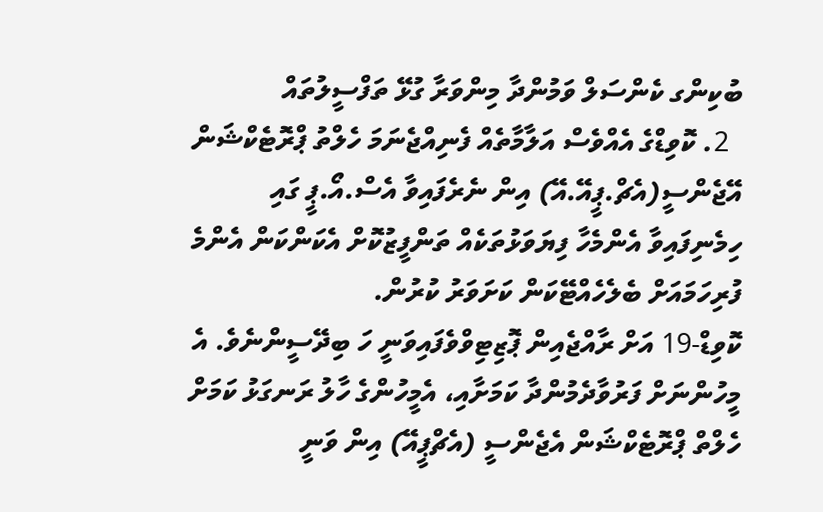ބުކިންގ ކެންސަލް ވަމުންދާ މިންވަރާ ގުޅޭ ތަފްސީލުތައް
  2. ކޮވިޑްގެ އެއްވެސް އަލާމާތެއް ފެނިއްޖެނަމަ ހެލްތު ޕްރޮޓެކްޝަން އޭޖެންސީ(އެޗް.ޕީއޭ.އޭ) އިން ނެރެފައިވާ އެސް.އޯ.ޕީ ގައި ހިމެނިފައިވާ އެންމެހާ ފިޔަވަޅުތަކެއް ތަންފީޒުކޮށް އެކަންކަން އެންމެ ފުރިހަމައަށް ބެލެހެއްޓޭކަން ކަށަވަރު ކުރުން.
ކޮވިޑް-19 އަށް ރާއްޖެއިން ޕޮޒިޓިވްވެފައިވަނީ ހަ ބިދޭސީންނެވެ. އެ މީހުންނަށް ފަރުވާދެމުންދާ ކަމަށާއި، އެމީހުންގެ ހާލު ރަނގަޅު ކަމަށް ހެލްތް ޕްރޮޓެކްޝަން އެޖެންސީ (އެޗްޕީއޭ) އިން ވަނީ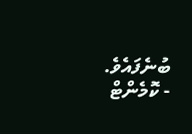ބުނެފައެވެ.
- ކޮމެންޓް